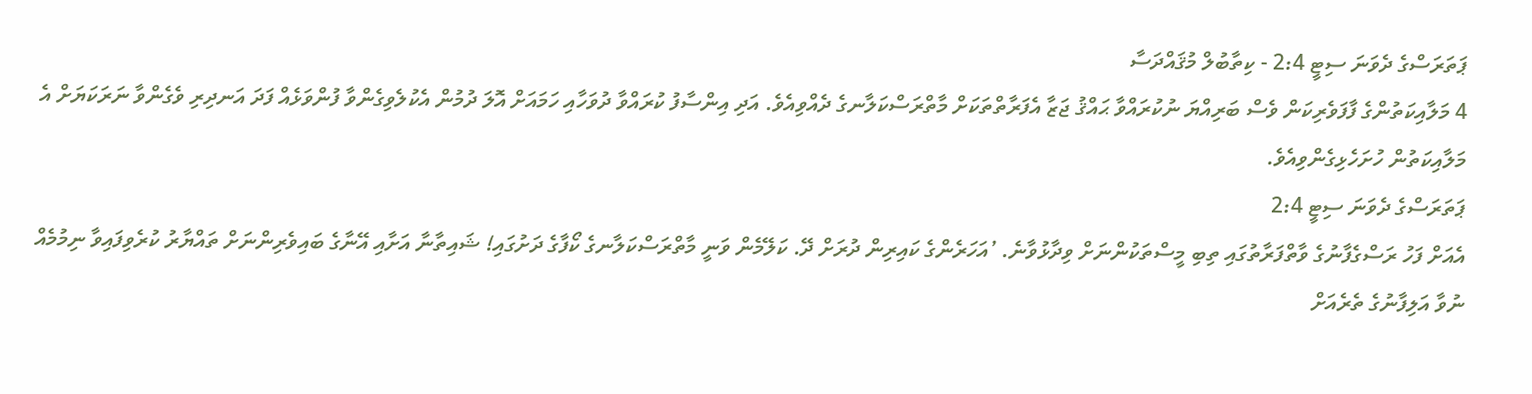ޕަތަރަސްގެ ދެވަނަ ސިޓީ 2:4 - ކިތާބުލް މުޤައްދަސާ
4 މަލާއިކަތުންގެ ފާފަވެރިކަން ވެސް ބަރިއްޔަ ނުކުރައްވާ ޙައްޤު ޖަޒާ އެފަރާތްތަކަށް މާތްރަސްކަލާނގެ ދެއްވިއެވެ. އަދި އިންސާފު ކުރައްވާ ދުވަހާއި ހަމައަށް އޮލަ ދުމުން އެކުލެވިގެންވާ ފުންވަޅެއް ފަދަ އަނދިރި ވެގެންވާ ނަރަކަޔަށް އެ މަލާއިކަތުން ހުށަހެޅިގެންވިއެވެ.
ޕަތަރަސްގެ ދެވަނަ ސިޓީ 2:4
އެއަށް ފަހު ރަސްގެފާނުގެ ވާތްފަރާތުގައި ތިބި މީސްތަކުންނަށް ވިދާޅުވާނެ. ’އަހަރެންގެ ކައިރިން ދުރަށް ދޭ. ކަލޭމެން ވަނީ މާތްރަސްކަލާނގެ ކޯފާގެ ދަށުގައި! ޝައިތާނާ އަށާއި އޭނާގެ ބައިވެރިންނަށް ތައްޔާރު ކުރެވިފައިވާ ނިމުމެއް ނުވާ އަލިފާނުގެ ތެރެއަށް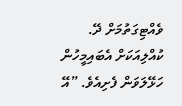ވެއްޓިގަތުމަށް ދޭ.
ކުއްލިއަކަށް އެބައިމީހުން ހަޅޭލަވަން ފެށިއެވެ. ”އޭ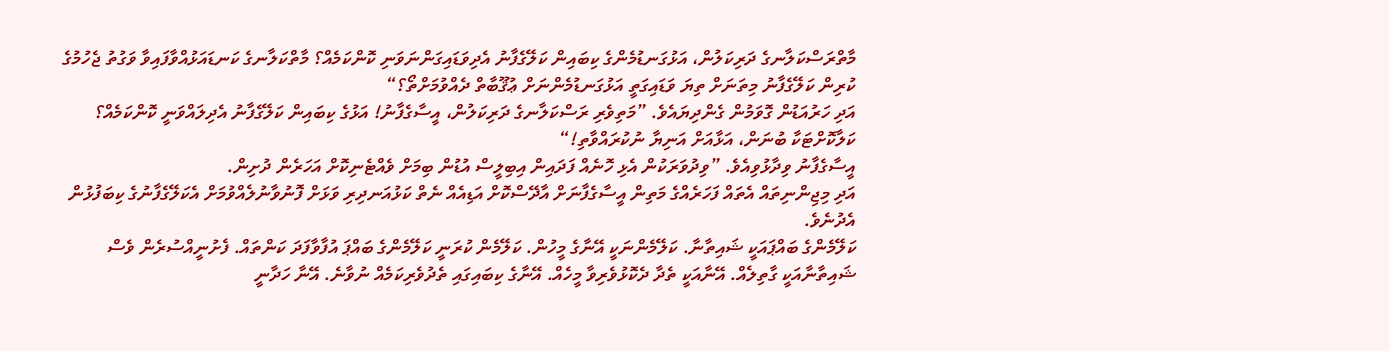މާތްރަސްކަލާނގެ ދަރިކަލުން، އަޅުގަނޑުމެންގެ ކިބައިން ކަލޭގެފާނު އެދިވަޑައިގަންނަވަނި ކޮންކަމެއް؟ މާތްކަލާނގެ ކަނޑައަޅުއްވާފައިވާ ވަގުތު ޖެހުމުގެ ކުރިން ކަލޭގެފާނު މިތަނަށް ތިޔަ ވަޑައިގަތީ އަޅުގަނޑުމެންނަށް ޢުޤޫބާތް ދެއްވުމަށްތޯ؟“
އަދި ހަރުއަޑުން ގޮވަމުން ގެންދިޔައެވެ. ”މަތިވެރި ރަސްކަލާނގެ ދަރިކަލުން، އީސާގެފާނު! އަޅުގެ ކިބައިން ކަލޭގެފާނު އެދިލައްވަނީ ކޮންކަމެއް؟ ކަލާކޮށްޓަކާ ބުނަން، އަޅާއަށް އަނިޔާ ނުކުރައްވާތި!“
އީސާގެފާނު ވިދާޅުވިއެވެ. ”ވިދުވަރަކުން އެޅި ހޮނެއް ފަދައިން އިބިލީސް އުޑުން ބިމަށް ވެއްޓެނިކޮށް އަހަރެން ދުށިން.
އަދި މިޖިންނިތައް އެތައް ފަހަރެއްގެ މަތިން އީސާގެފާނަށް އާދޭސްކޮށް އަޑިއެއް ނެތް ކަޅުއަނދިރި ވަޅަށް ފޮނުވާނުލެއްވުމަށް އެކަލޭގެފާނުގެ ކިބަފުޅުން އެދުނެވެ.
ކަލޭމެންގެ ބައްޕައަކީ ޝައިތާނާ. ކަލޭމެންނަކީ އޭނާގެ މީހުން. ކަލޭމެން ކުރަނީ ކަލޭމެންގެ ބައްޕަ އުފާވާފަދަ ކަންތައް. ފެށުނީއްސުރެން ވެސް ޝައިތާނާއަކީ ގާތިލެއް. އޭނާއަކީ ތެދާ ދެކޮޅުވެރިވާ މީހެއް. އޭނާގެ ކިބައިގައި ތެދުވެރިކަމެއް ނުވާނެ. އޭނާ ހަދާނީ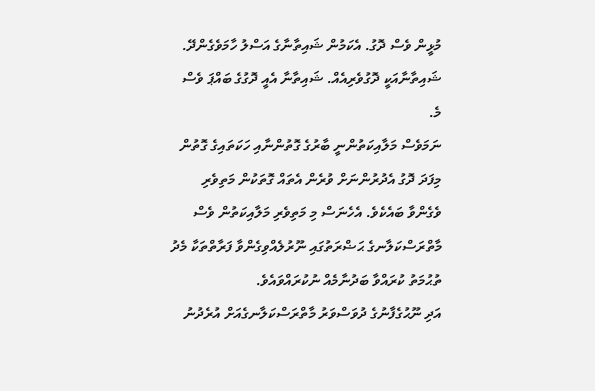މުޅީން ވެސް ދޮގު. އެކަމުން ޝައިތާނާގެ އަސްލު ހާމަވެގެންދޭ. ޝައިތާނާއަކީ ދޮގުވެރިއެއް. ޝައިތާނާ އެއީ ދޮގުގެ ބައްޕަ ވެސް މެ.
ނަމަވެސް މަލާއިކަތުންނީ ބާރުގެ ގޮތުންނާއި ހަކަތައިގެ ގޮތުން މިފަދަ ދޮގު އެދުރުންނަށް ވުރެން އެތައް ގޮތަކުން މަތިވެރި ވެގެންވާ ބައެކެވެ. އެހެނަސް މި މަތިވެރި މަލާއިކަތުން ވެސް މާތްރަސްކަލާނގެ ޙަޟްރަތުގައި ނޫރުލެއްވިގެންވާ ފަރާތްތަކާ މެދު ތުޙުމަތު ކުރައްވާ ބަދުނާމެއް ނުކުރައްވައެވެ.
އަދި ނޫޙުގެފާނުގެ ދުވަސްވަރު މާތްރަސްކަލާނގެއަށް އުރެދުނު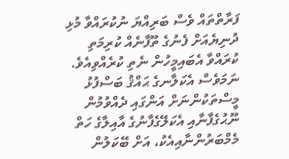ފަރާތްތައް ވެސް ބަރިއްޔަ ނުކުރައްވާ މުޅި ދުނިޔެއަށް ފެނުގެ ތޫފާނެއް ކުރިމަތި ކުރައްވާ އެބައިމީހުން ނެތި ކުރެއްވިއެވެ. ނަމަވެސް އެކަލާނގެ ޙައްޤު ބަސްފުޅު މީސްތަކުންނަށް އަންގައި ދެއްވުމުން ނޫޙުގެފާނާއި އެކަލޭގެފާނުގެ އާއިލާގެ ހަތް މެމްބަރުންނާއިއެކު، އަށް ބޭކަލުން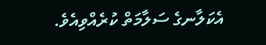އެކަލާނގެ ސަލާމަތް ކުރެއްވިއެވެ.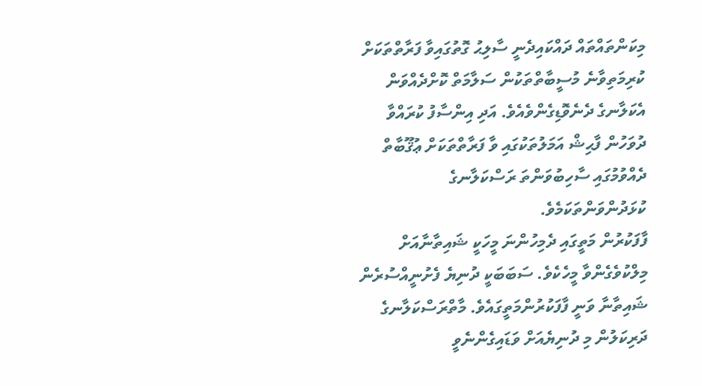މިކަންތައްތައް ދައްކައިދެނީ ސާލިޙު ގޮތުގައިވާ ފަރާތްތަކަށް ކުރިމަތިވާނެ މުސީބާތްތަކުން ސަލާމަތް ކޮށްދެއްވަން އެކަލާނގެ ދެނެވޮޑިގެންވެއެވެ. އަދި އިންސާފު ކުރައްވާ ދުވަހުން ފާޙިޝް އަމަލުތަކުގައި ވާ ފަރާތްތަކަށް ޢުޤޫބާތް ދެއްވުމުގައި ސާހިބުވަންތަ ރަސްކަލާނގެ ކުޅަދުންވަންތަކަމެވެ.
ފާފަކުރުން މަތީގައި ދެމިހުންނަ މީހަކީ ޝައިތާނާއަށް މިލްކުވެގެންވާ މީހެކެވެ. ސަބަބަކީ ދުނިޔެ ފެށުނީއްސުރެން ޝައިތާނާ ވަނީ ފާފަކުރުންމަތީގައެވެ. މާތްރަސްކަލާނގެ ދަރިކަލުން މި ދުނިޔެއަށް ވަޑައިގެންނެވީ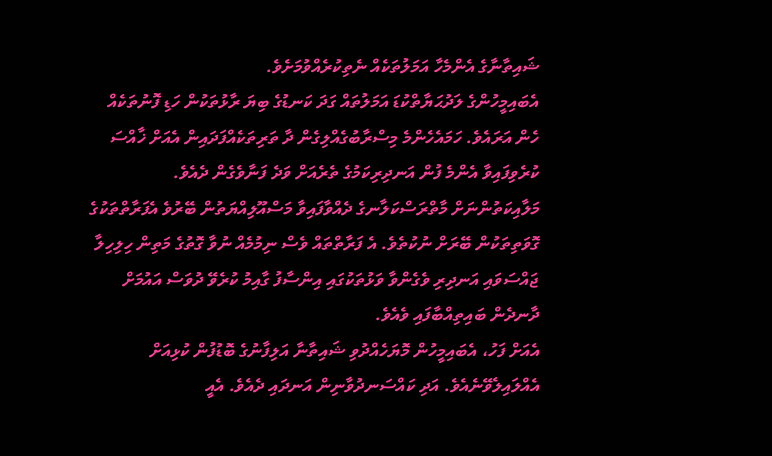ޝައިތާނާގެ އެންމެހާ އަމަލުތަކެއް ނެތިކުރެއްވުމަށެވެ.
އެބައިމީހުންގެ ލަދުޙަޔާތްކުޑަ އަމަލުތައް ގަދަ ކަނޑުގެ ބިޔަ ރާޅުތަކުން ހަޑި ފޮނުތަކެއް ހެން އަރައެވެ. ހަމައެހެންމެ މިސްރާބުގެއްލިގެން ދާ ތަރިތަކެއްފަދައިން އެއަށް ޚާއްސަ ކުރެވިފައިވާ އެންމެ ފުން އަނދިރިކަމުގެ ތެރެއަށް ވަދެ ފަނާވެގެން ދެއެވެ.
މަލާއިކަތުންނަށް މާތްރަސްކަލާނގެ ދެއްވާފައިވާ މަސްއޫލިއްޔަތުން ބޭރުވެ އެފަރާތްތަކުގެ ގޮވަތިތަކުން ބޭރަށް ނުކުތެވެ. އެ ފަރާތްތައް ވެސް ނިމުމެއް ނުވާ ގޮތުގެ މަތިން ހިލިހިލާ ޖައްސަވައި އަނދިރި ވެގެންވާ ވަޅުތަކުގައި އިންސާފު ގާއިމު ކުރެވޭ ދުވަސް އައުމަށް ދާނދެން ބައިތިއްބާފައި ވެއެވެ.
އެއަށް ފަހު، އެބައިމީހުން މޮޔަހެއްދުވި ޝައިތާނާ އަލިފާނުގެ ބޮޑުފުން ކުޅިއަށް އެއްލައިލެވޭނެއެވެ. އަދި ކައްސަނދުވާނިން އަނދައި ދެއެވެ. އެއީ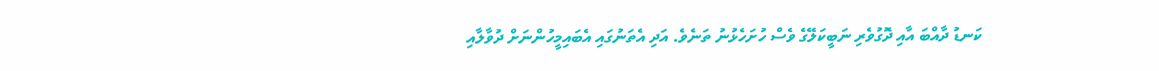ކަނޑު ދާއްބަ އާއި ދޮގުވެރި ނަބީކަލޭގެ ވެސް ހުށަހެޅުނު ތަނެވެ. އަދި އެތަނުގައި އެބައިމީހުންނަށް ދުވާލާއި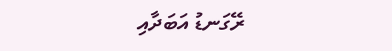ރޭގަނޑު އަބަދާއި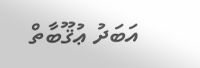އަބަދު ޢުޤޫބާތް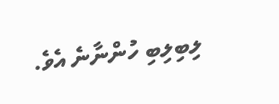ލިބިލިބި ހުންނާނެ އެވެ.